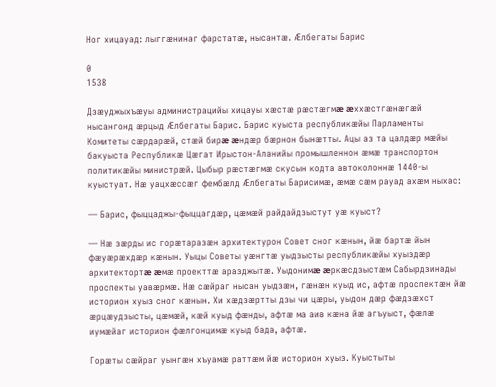Ног хицауад: лыггæнинаг фарстатæ, нысантæ. Æлбегаты Барис

0
1538

Дзæуджыхъæуы администрацийы хицауы хæстæ рæстæгмæ æххæстгæнæгæй нысангонд æрцыд Æлбегаты Барис. Барис куыста республикæйы Парламенты Комитеты сæрдарæй, стæй бирæ æндæр бæрнон бынæтты. Ацы аз та цалдæр мæйы бакуыста Республикæ Цæгат Ирыстон-Аланийы промышленнон æмæ транспортон политикæйы министрæй. Цыбыр рæстæгмæ скусын кодта автоколоннæ 1440-ы куыстуат. Нæ уацхæссæг фембæлд Æлбегаты Барисимæ, æмæ сæм рауад ахæм ныхас:

— Барис, фыццаджы-фыццагдæр, цæмæй райдайдзыстут уæ куыст?

— Нæ зæрды ис горæтаразæн архитектурон Совет сног кæнын, йæ бартæ йын фæуæрæхдæр кæнын. Уыцы Советы уæнгтæ уыдзысты республикæйы хуыздæр архитектортæ æмæ проекттæ аразджытæ. Уыдонимæ æркæсдзыстæм Сабырдзинады проспекты уавæрмæ. Нæ сæйраг нысан уыдзæн, гæнæн куыд ис, афтæ проспектæн йæ историон хуыз сног кæнын. Хи хæдзæртты дзы чи цæры, уыдон дæр фæдзæхст æрцæудзысты, цæмæй, кæй куыд фæнды, афтæ ма аив кæна йæ агъуыст, фæлæ иумæйаг историон фæлгонцимæ куыд бада, афтæ.

Горæты сæйраг уынгæн хъуамæ раттæм йæ историон хуыз. Куыстыты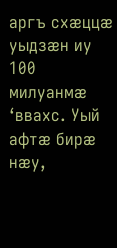аргъ схæццæ уыдзæн иу 100 милуанмæ ‘ввахс. Уый афтæ бирæ нæу,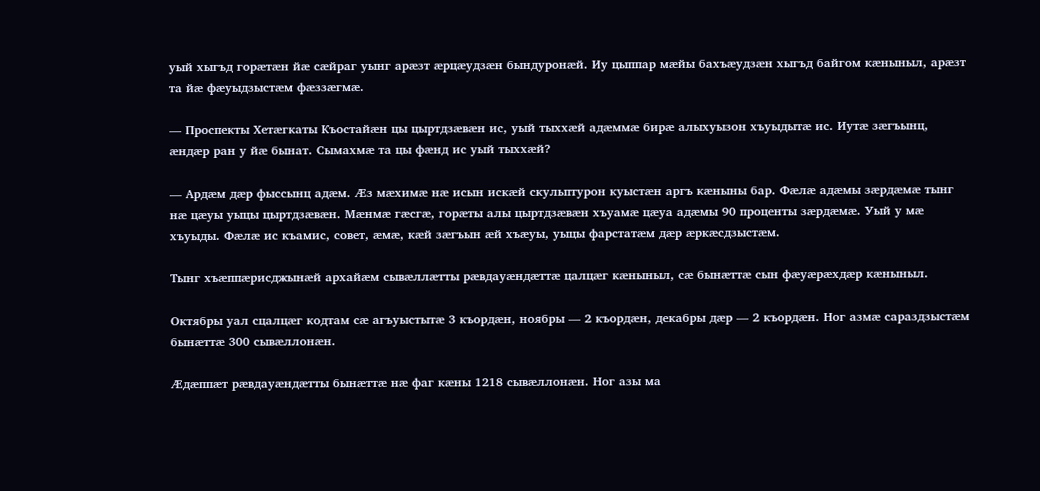уый хыгъд горæтæн йæ сæйраг уынг арæзт æрцæудзæн бындуронæй. Иу цыппар мæйы бахъæудзæн хыгъд байгом кæныныл, арæзт та йæ фæуыдзыстæм фæззæгмæ.

— Проспекты Хетæгкаты Къостайæн цы цыртдзæвæн ис, уый тыххæй адæммæ бирæ алыхуызон хъуыдытæ ис. Иутæ зæгъынц, æндæр ран у йæ бынат. Сымахмæ та цы фæнд ис уый тыххæй?

— Ардæм дæр фыссынц адæм. Æз мæхимæ нæ исын искæй скульптурон куыстæн аргъ кæныны бар. Фæлæ адæмы зæрдæмæ тынг нæ цæуы уыцы цыртдзæвæн. Мæнмæ гæсгæ, горæты алы цыртдзæвæн хъуамæ цæуа адæмы 90 проценты зæрдæмæ. Уый у мæ хъуыды. Фæлæ ис къамис, совет, æмæ, кæй зæгъын æй хъæуы, уыцы фарстатæм дæр æркæсдзыстæм.

Тынг хъæппæрисджынæй архайæм сывæллæтты рæвдауæндæттæ цалцæг кæныныл, сæ бынæттæ сын фæуæрæхдæр кæныныл.

Октябры уал сцалцæг кодтам сæ агъуыстытæ 3 къордæн, ноябры — 2 къордæн, декабры дæр — 2 къордæн. Ног азмæ сараздзыстæм бынæттæ 300 сывæллонæн.

Æдæппæт рæвдауæндæтты бынæттæ нæ фаг кæны 1218 сывæллонæн. Ног азы ма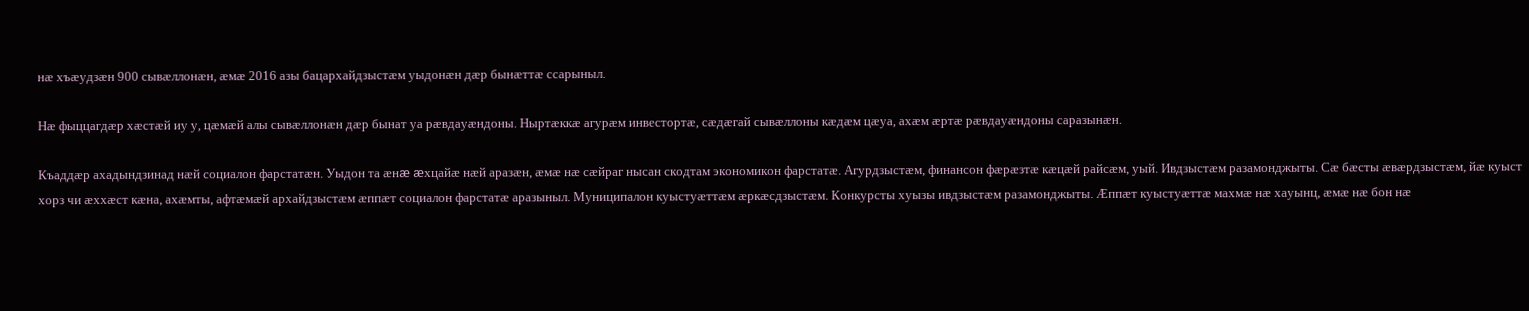нæ хъæудзæн 900 сывæллонæн, æмæ 2016 азы бацархайдзыстæм уыдонæн дæр бынæттæ ссарыныл.

Нæ фыццагдæр хæстæй иу у, цæмæй алы сывæллонæн дæр бынат уа рæвдауæндоны. Ныртæккæ агурæм инвестортæ, сæдæгай сывæллоны кæдæм цæуа, ахæм æртæ рæвдауæндоны саразынæн.

Къаддæр ахадындзинад нæй социалон фарстатæн. Уыдон та æнæ æхцайæ нæй аразæн, æмæ нæ сæйраг нысан скодтам экономикон фарстатæ. Агурдзыстæм, финансон фæрæзтæ кæцæй райсæм, уый. Ивдзыстæм разамонджыты. Сæ бæсты æвæрдзыстæм, йæ куыст хорз чи æххæст кæна, ахæмты, афтæмæй архайдзыстæм æппæт социалон фарстатæ аразыныл. Муниципалон куыстуæттæм æркæсдзыстæм. Конкурсты хуызы ивдзыстæм разамонджыты. Æппæт куыстуæттæ махмæ нæ хауынц, æмæ нæ бон нæ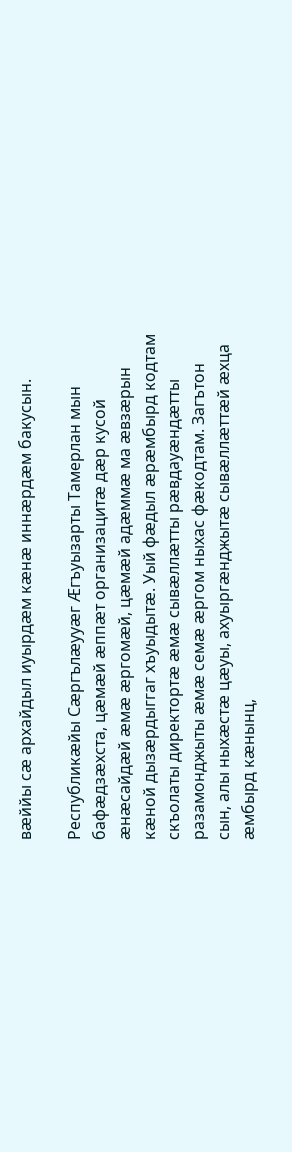вæййы сæ архайдыл иуырдæм кæнæ иннæрдæм бакусын.

Республикæйы Сæргълæууæг Æгъуызарты Тамерлан мын бафæдзæхста, цæмæй æппæт организацитæ дæр кусой æнæсайдæй æмæ æргомæй, цæмæй адæммæ ма æвзæрын кæной дызæрдыггаг хъуыдытæ. Уый фæдыл æрæмбырд кодтам скъолаты директортæ æмæ сывæллæтты рæвдауæндæтты разамонджыты æмæ семæ æргом ныхас фæкодтам. Загътон сын, алы ныхæстæ цæуы, ахуыргæнджытæ сывæллæттæй æхца æмбырд кæнынц,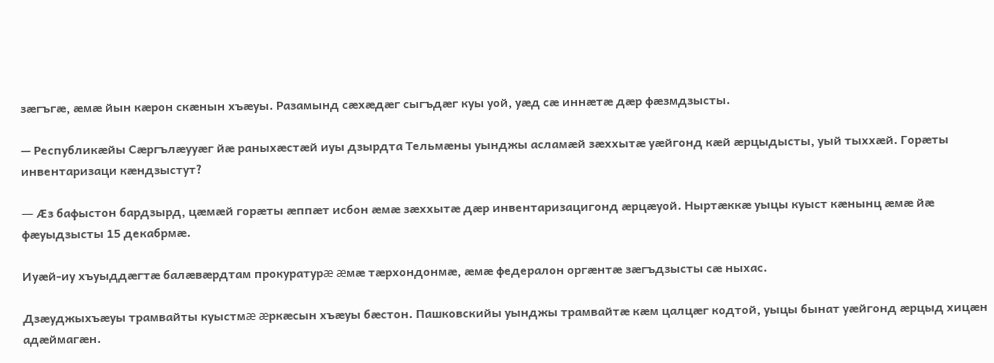зæгъгæ, æмæ йын кæрон скæнын хъæуы. Разамынд сæхæдæг сыгъдæг куы уой, уæд сæ иннæтæ дæр фæзмдзысты.

— Республикæйы Сæргълæууæг йæ раныхæстæй иуы дзырдта Тельмæны уынджы асламæй зæххытæ уæйгонд кæй æрцыдысты, уый тыххæй. Горæты инвентаризаци кæндзыстут?

— Æз бафыстон бардзырд, цæмæй горæты æппæт исбон æмæ зæххытæ дæр инвентаризацигонд æрцæуой. Ныртæккæ уыцы куыст кæнынц æмæ йæ фæуыдзысты 15 декабрмæ.

Иуæй-иу хъуыддæгтæ балæвæрдтам прокуратурæ æмæ тæрхондонмæ, æмæ федералон оргæнтæ зæгъдзысты сæ ныхас.

Дзæуджыхъæуы трамвайты куыстмæ æркæсын хъæуы бæстон. Пашковскийы уынджы трамвайтæ кæм цалцæг кодтой, уыцы бынат уæйгонд æрцыд хицæн адæймагæн.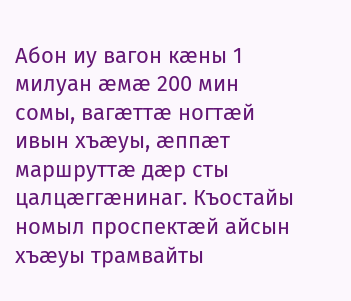Абон иу вагон кæны 1 милуан æмæ 200 мин сомы, вагæттæ ногтæй ивын хъæуы, æппæт маршруттæ дæр сты цалцæггæнинаг. Къостайы номыл проспектæй айсын хъæуы трамвайты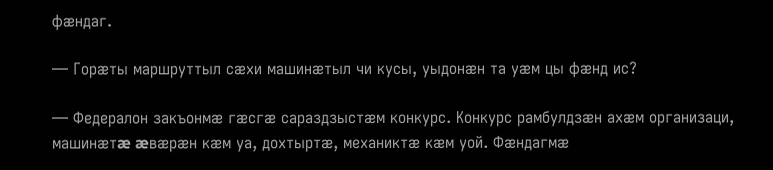фæндаг.

— Горæты маршруттыл сæхи машинæтыл чи кусы, уыдонæн та уæм цы фæнд ис?

— Федералон закъонмæ гæсгæ сараздзыстæм конкурс. Конкурс рамбулдзæн ахæм организаци, машинæтæ æвæрæн кæм уа, дохтыртæ, механиктæ кæм уой. Фæндагмæ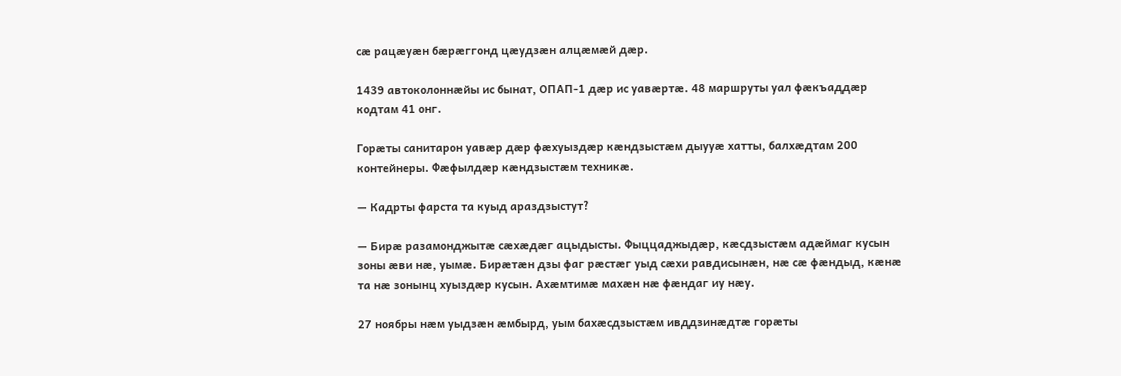сæ рацæуæн бæрæггонд цæудзæн алцæмæй дæр.

1439 автоколоннæйы ис бынат, ОПАП-1 дæр ис уавæртæ. 48 маршруты уал фæкъаддæр кодтам 41 онг.

Горæты санитарон уавæр дæр фæхуыздæр кæндзыстæм дыууæ хатты, балхæдтам 200 контейнеры. Фæфылдæр кæндзыстæм техникæ.

— Кадрты фарста та куыд араздзыстут?

— Бирæ разамонджытæ сæхæдæг ацыдысты. Фыццаджыдæр, кæсдзыстæм адæймаг кусын зоны æви нæ, уымæ. Бирæтæн дзы фаг рæстæг уыд сæхи равдисынæн, нæ сæ фæндыд, кæнæ та нæ зонынц хуыздæр кусын. Ахæмтимæ махæн нæ фæндаг иу нæу.

27 ноябры нæм уыдзæн æмбырд, уым бахæсдзыстæм ивддзинæдтæ горæты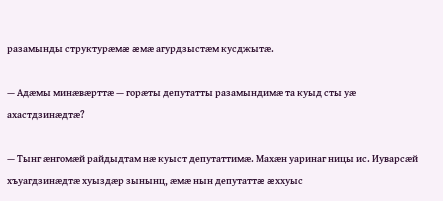разамынды структурæмæ æмæ агурдзыстæм кусджытæ.

— Адæмы минæвæрттæ — горæты депутатты разамындимæ та куыд сты уæ ахастдзинæдтæ?

— Тынг æнгомæй райдыдтам нæ куыст депутаттимæ. Махæн уаринаг ницы ис. Иуварсæй хъуагдзинæдтæ хуыздæр зынынц, æмæ нын депутаттæ æххуыс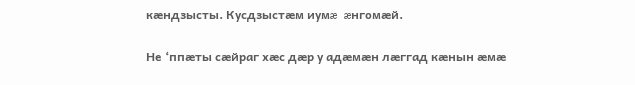кæндзысты. Кусдзыстæм иумæ æнгомæй.

Не ‘ппæты сæйраг хæс дæр у адæмæн лæггад кæнын æмæ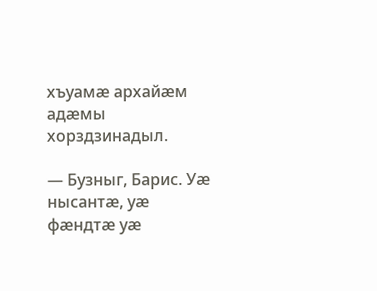хъуамæ архайæм адæмы хорздзинадыл.

— Бузныг, Барис. Уæ нысантæ, уæ фæндтæ уæ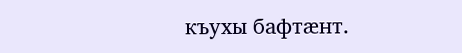къухы бафтæнт.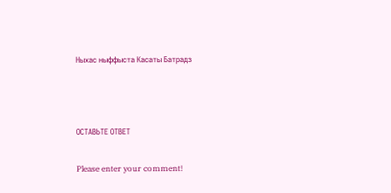Ныхас ныффыста Касаты Батрадз



ОСТАВЬТЕ ОТВЕТ

Please enter your comment!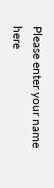Please enter your name here